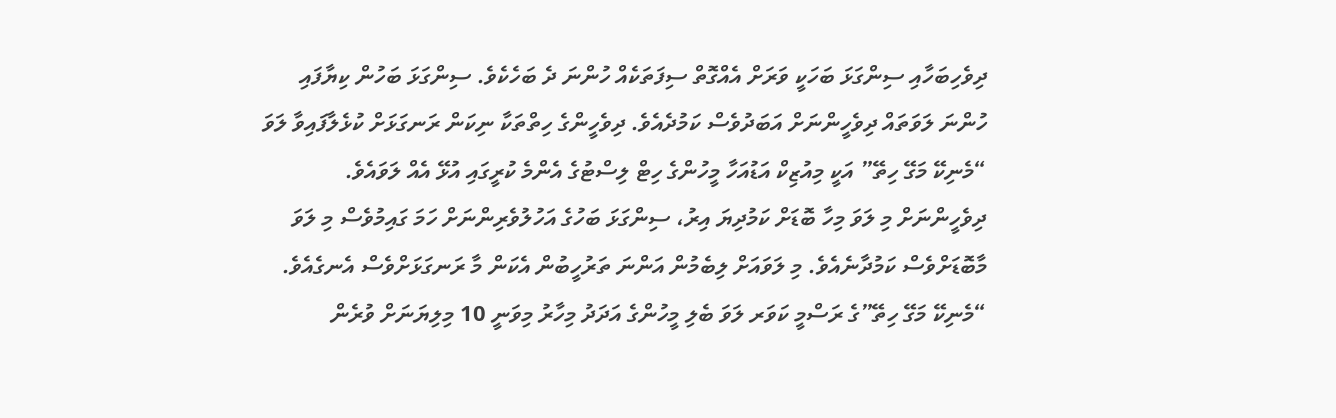ދިވެހިބަހާއި ސިންގަޅަ ބަހަކީ ވަރަށް އެއްގޮތް ސިފަތަކެއް ހުންނަ ދެ ބަހެކެވެ. ސިންގަޅަ ބަހުން ކިޔާފައި ހުންނަ ލަވަތައް ދިވެހީންނަށް އަބަދުވެސް ކަމުދެއެވެ. ދިވެހީންގެ ހިތްތަކާ ނިކަން ރަނގަޅަށް ކުޅެލާފައިވާ ލަވަ “މެނިކޭ މަގޭ ހިތޭ” އަކީ މިއުޒިކް އަޑުއަހާ މީހުންގެ ހިޓް ލިސްޓުގެ އެންމެ ކުރީގައި އުޅޭ އެއް ލަވައެވެ.
ދިވެހީންނަށް މި ލަވަ މިހާ ބޮޑަށް ކަމުދިޔަ އިރު، ސިންގަޅަ ބަހުގެ އަހުލުވެރިންނަށް ހަމަ ގައިމުވެސް މި ލަވަ މާބޮޑަށްވެސް ކަމުދާނެއެވެ. މި ލަވައަށް ލިބެމުން އަންނަ ތަރުހީބުން އެކަން މާ ރަނގަޅަށްވެސް އެނގެއެވެ. “މެނިކޭ މަގޭ ހިތޭ”ގެ ރަސްމީ ކަވަރ ލަވަ ބެލި މީހުންގެ އަދަދު މިހާރު މިވަނީ 10 މިލިޔަނަށް ވުރެން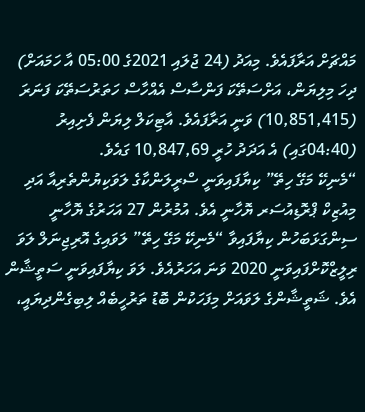މައްޗަށް އަރާފައެވެ. މިއަދު (24 ޖުލައި 2021ގެ 05:00 އާ ހަމައަށް) ދިހަ މިލިޔަން، އަށްސަތޭކަ ފަންސާސް އެއްހާސް ހަތަރުސަތޭކަ ފަނަރަ (10,851,415) ވަނީ އަރާފައެވެ. އާޓިކަލް ލިޔަން ފެށިއިރު (04:40ގައި) އެ އަދަދު ހުރީ 10,847,69 ގައެވެ.
“މެނިކޭ މަގޭ ހިތޭ” ކިޔާފައިވަނީ ސްރީލަންކާގެ ލަވަކިޔުންތެރިއާ އަދި މިއުޒިކް ޕްރޮޑިއުސަރ ޔޮހާނީ އެވެ. އުމުރުން 27 އަހަރުގެ ޔޮހާނީ ސިންގަޅަބަހުން ކިޔާފައިވާ “މެނިކޭ މަގޭ ހިތޭ” ލަވައިގެ އޮރިޖިނަލް ލަވަ ރިލީޒްކޮށްފައިވަނީ 2020 ވަނަ އަހަރުއެވެ. ލަވަ ކިޔާފައިވަނީ ސަތީޝާން އެވެ. ޝަތީޝާންގެ ލަވައަށް މިފަހަކުން ބޮޑު ތަރުހީބެއް ލިބިގެންދިޔައީ،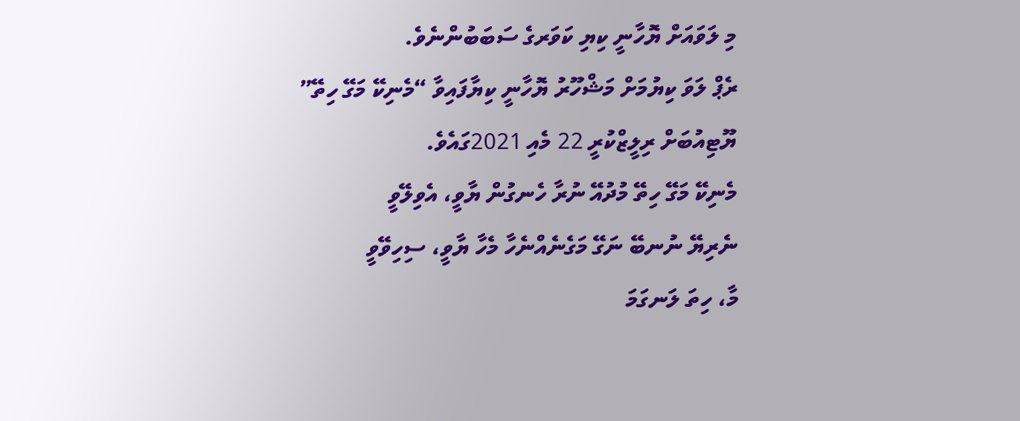މި ލަވައަށް ޔޮހާނީ ކިޔި ކަވަރގެ ސަބަބުންނެވެ.
ރެޕް ލަވަ ކިޔުމަށް މަޝްހޫރު ޔޮހާނީ ކިޔާފައިވާ “މެނިކޭ މަގޭ ހިތޭ” ޔޫޓިއުބަށް ރިލީޒްކުރީ 22 މެއި 2021ގައެވެ.
މެނިކޭ މަގޭ ހިތޭ މުދުއޭ ނުރާ ހެނގުން ޔާވީ، އެވިލޭވީ
ނެރިޔޭ ނުނބޭ ނަގޭ މަގެނެއްނެހާ މެހާ ޔާވީ، ސިހިވޭވީ
މާ، ހިތަ ލަނގަމަ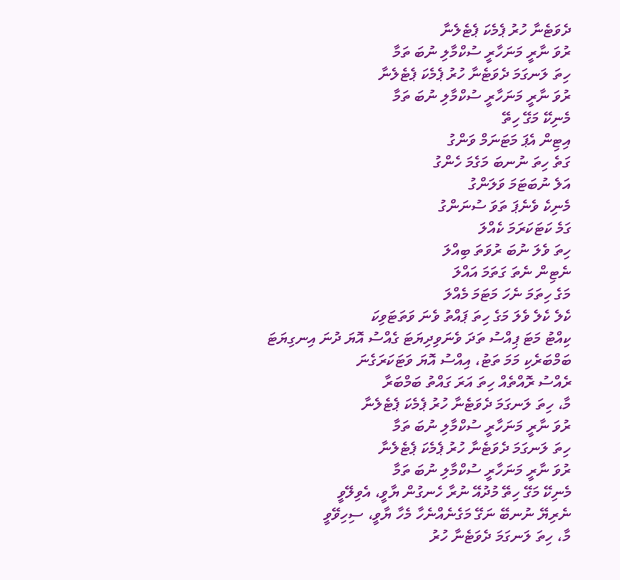ދެވަޓެނާ ހުރު ޕެމެކަ ޕެޓެލެނާ
ރުވަ ނާރީ މަނަހާރީ ސުކްމާލި ނުބަ ތަމާ
ހިތަ ލަނގަމަ ދެވަޓެނާ ހުރު ޕެމެކަ ޕެޓެލެނާ
ރުވަ ނާރީ މަނަހާރީ ސުކްމާލި ނުބަ ތަމާ
މެނިކޭ މަގޭ ހިތޭ
އިޓިން އެޕަ މަޓަނަމް ވަންގު
ގަތެ ހިތަ ނުނބަ މަގެމަ ހެންގު
އަލެ ނުބަޓަމަ ވަލަންގު
މެނިކެ ވެނެޕަ ތަވަ ސުނަންގު
ގަމެ ކަޓަކަރަމަ ކެއްލަ
ހިތަ ވެލަ ނުބަ ރުވަތަ ބިއްލަ
ނެޓިން ނެތަ ގަތަމަ އައްލަ
މަގެ ހިތަމަ ނެހަ މަޓަމަ މެއްލަ
ކެލެ ކެލެ ވެލަ މަގެ ހިތަ ޕައްތު ވެނަ ވަތަޓަވިކަ
ކިއްޓު މަޓަ ޕިއްސު ތަދަ ވެނަވިދިޔަޓަ ގެއްސު އޮޔަ ދުނަ އިނގިޔަޓަ
ބަމްބަރެކި މަމަ ތަޓު، އިއްސު އޮޔަ ވަޓަކަރަގެނަ
ރެއްސު ރޮއްތެއް ހިތަ އަރަ ގައްތު ބަމްބަރާ
މާ، ހިތަ ލަނގަމަ ދެވަޓެނާ ހުރު ޕެމެކަ ޕެޓެލެނާ
ރުވަ ނާރީ މަނަހާރީ ސުކްމާލި ނުބަ ތަމާ
ހިތަ ލަނގަމަ ދެވަޓެނާ ހުރު ޕެމެކަ ޕެޓެލެނާ
ރުވަ ނާރީ މަނަހާރީ ސުކްމާލި ނުބަ ތަމާ
މެނިކޭ މަގޭ ހިތޭ މުދުއޭ ނުރާ ހެނގުން ޔާވީ، އެވިލޭވީ
ނެރިޔޭ ނުނބޭ ނަގޭ މަގެނެއްނެހާ މެހާ ޔާވީ، ސިހިވޭވީ
މާ، ހިތަ ލަނގަމަ ދެވަޓެނާ ހުރު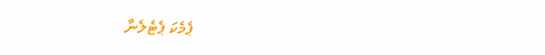ޕެމެކަ ޕެޓެލެނާ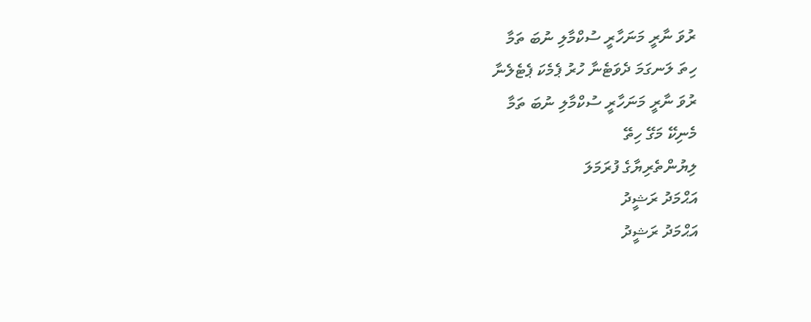ރުވަ ނާރީ މަނަހާރީ ސުކްމާލި ނުބަ ތަމާ
ހިތަ ލަނގަމަ ދެވަޓެނާ ހުރު ޕެމެކަ ޕެޓެލެނާ
ރުވަ ނާރީ މަނަހާރީ ސުކްމާލި ނުބަ ތަމާ
މެނިކޭ މަގޭ ހިތޭ
ލިޔުންތެރިޔާގެ ފުރަމަލަ
އަޙްމަދު ރަޝީދު
އަޙްމަދު ރަޝީދު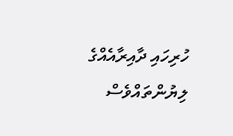ހުރިހައި ދާއިރާއެއްގެ ލިޔުންތައްވެސް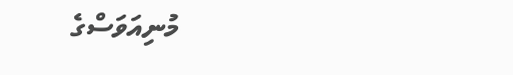މުނިއަވަސްގެ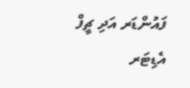ފައުންޑަރ އަދި ޗީފް އެޑިޓަރ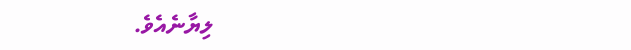ލިޔާނެއެވެ.